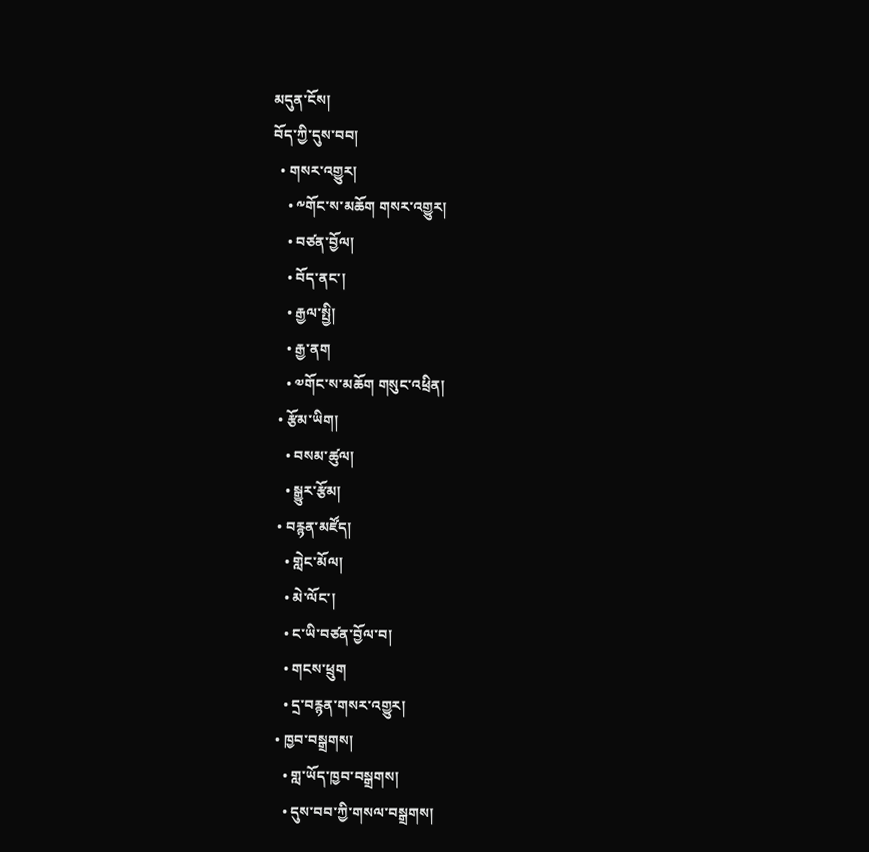མདུན་ངོས།
བོད་ཀྱི་དུས་བབ།
  • གསར་འགྱུར།
    • ༸གོང་ས་མཆོག གསར་འགྱུར།
    • བཙན་བྱོལ།
    • བོད་ནང་།
    • རྒྱལ་སྤྱི།
    • རྒྱ་ནག
    • ༧གོང་ས་མཆོག གསུང་འཕྲིན།
  • རྩོམ་ཡིག།
    • བསམ་ཚུལ།
    • སྒྱུར་རྩོམ།
  • བརྙན་མཛོད།
    • གླེང་མོལ།
    • མེ་ལོང་།
    • ང་ཡི་བཙན་བྱོལ་བ།
    • གངས་ཕྲུག
    • དྲ་བརྙན་གསར་འགྱུར།
  • ཁྱབ་བསྒྲགས།
    • གླ་ཡོད་ཁྱབ་བསྒྲགས།
    • དུས་བབ་ཀྱི་གསལ་བསྒྲགས།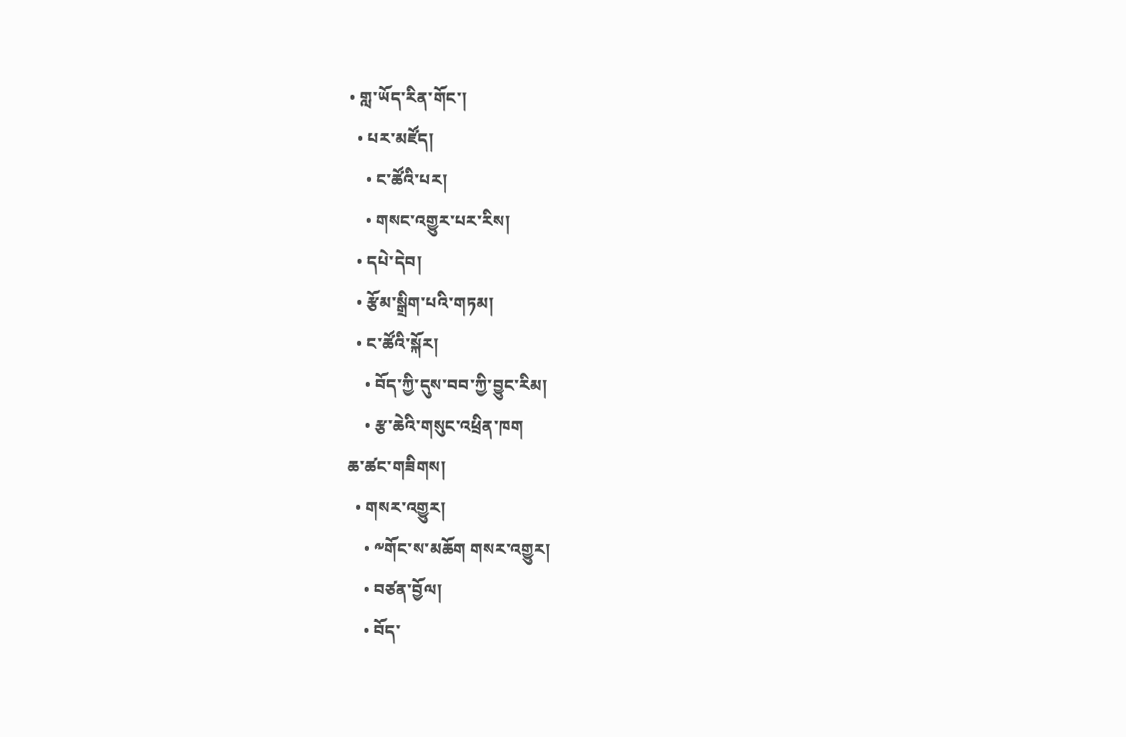• གླ་ཡོད་རིན་གོང་།
  • པར་མཛོད།
    • ང་ཚོའི་པར།
    • གསང་འགྱུར་པར་རིས།
  • དཔེ་དེབ།
  • རྩོམ་སྒྲིག་པའི་གཏམ།
  • ང་ཚོའི་སྐོར།
    • བོད་ཀྱི་དུས་བབ་ཀྱི་བྱུང་རིམ།
    • རྩ་ཆེའི་གསུང་འཕྲིན་ཁག
ཆ་ཚང་གཟིགས།
  • གསར་འགྱུར།
    • ༸གོང་ས་མཆོག གསར་འགྱུར།
    • བཙན་བྱོལ།
    • བོད་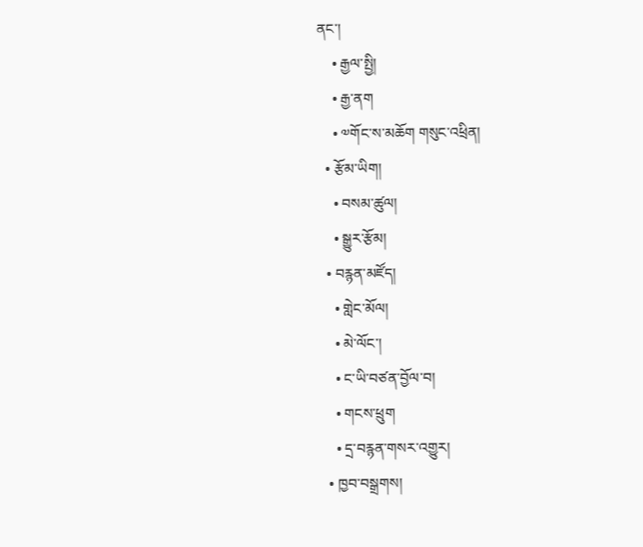ནང་།
    • རྒྱལ་སྤྱི།
    • རྒྱ་ནག
    • ༧གོང་ས་མཆོག གསུང་འཕྲིན།
  • རྩོམ་ཡིག།
    • བསམ་ཚུལ།
    • སྒྱུར་རྩོམ།
  • བརྙན་མཛོད།
    • གླེང་མོལ།
    • མེ་ལོང་།
    • ང་ཡི་བཙན་བྱོལ་བ།
    • གངས་ཕྲུག
    • དྲ་བརྙན་གསར་འགྱུར།
  • ཁྱབ་བསྒྲགས།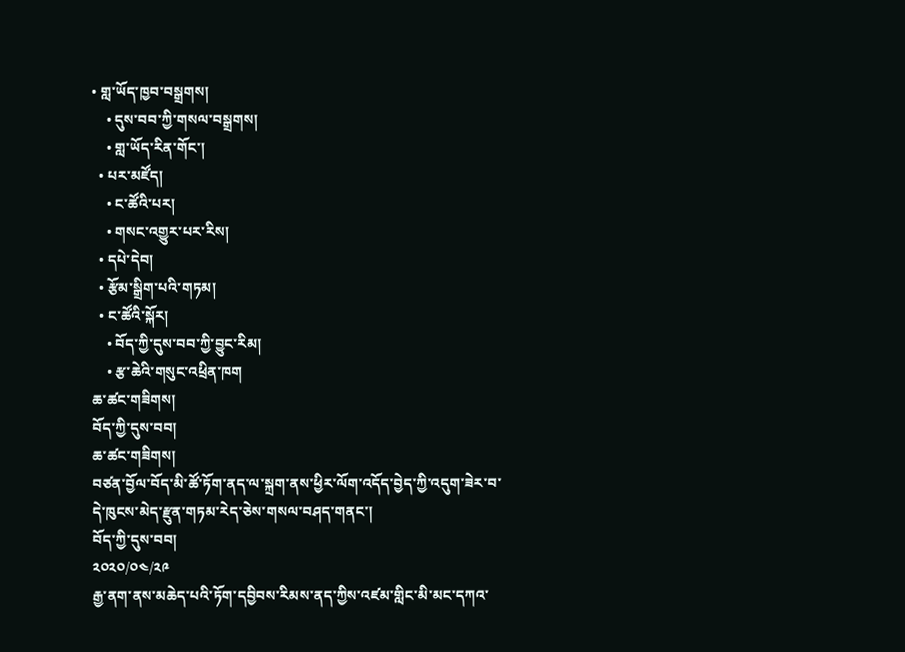• གླ་ཡོད་ཁྱབ་བསྒྲགས།
    • དུས་བབ་ཀྱི་གསལ་བསྒྲགས།
    • གླ་ཡོད་རིན་གོང་།
  • པར་མཛོད།
    • ང་ཚོའི་པར།
    • གསང་འགྱུར་པར་རིས།
  • དཔེ་དེབ།
  • རྩོམ་སྒྲིག་པའི་གཏམ།
  • ང་ཚོའི་སྐོར།
    • བོད་ཀྱི་དུས་བབ་ཀྱི་བྱུང་རིམ།
    • རྩ་ཆེའི་གསུང་འཕྲིན་ཁག
ཆ་ཚང་གཟིགས།
བོད་ཀྱི་དུས་བབ།
ཆ་ཚང་གཟིགས།
བཙན་བྱོལ་བོད་མི་ཚོ་ཏོག་ནད་ལ་སྐྲག་ནས་ཕྱིར་ལོག་འདོད་བྱེད་ཀྱི་འདུག་ཟེར་བ་དེ་ཁུངས་མེད་རྫུན་གཏམ་རེད་ཅེས་གསལ་བཤད་གནང་།
བོད་ཀྱི་དུས་བབ།
༢༠༢༠/༠༤/༢༩
རྒྱ་ནག་ནས་མཆེད་པའི་ཏོག་དབྱིབས་རིམས་ནད་ཀྱིས་འཛམ་གླིང་མི་མང་དཀའ་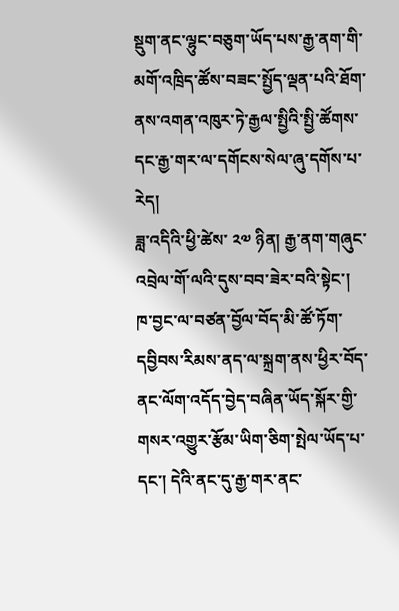སྡུག་ནང་ལྷུང་བཅུག་ཡོད་པས་རྒྱ་ནག་གི་མགོ་འཁྲིད་ཚོས་བཟང་སྤྱོད་ལྡན་པའི་ཐོག་ནས་འགན་འཁུར་ཏེ་རྒྱལ་སྤྱིའི་སྤྱི་ཚོགས་དང་རྒྱ་གར་ལ་དགོངས་སེལ་ཞུ་དགོས་པ་རེད།
ཟླ་འདིའི་ཕྱི་ཚེས་ ༢༧ ཉིན། རྒྱ་ནག་གཞུང་འབྲེལ་གོ་ལའི་དུས་བབ་ཟེར་བའི་སྟེང་། ཁ་བྱང་ལ་བཙན་བྱོལ་བོད་མི་ཚོ་ཏོག་དབྱིབས་རིམས་ནད་ལ་སྐྲག་ནས་ཕྱིར་བོད་ནང་ལོག་འདོད་བྱེད་བཞིན་ཡོད་སྐོར་གྱི་གསར་འགྱུར་རྩོམ་ཡིག་ཅིག་སྤེལ་ཡོད་པ་དང་། དེའི་ནང་དུ་རྒྱ་གར་ནང་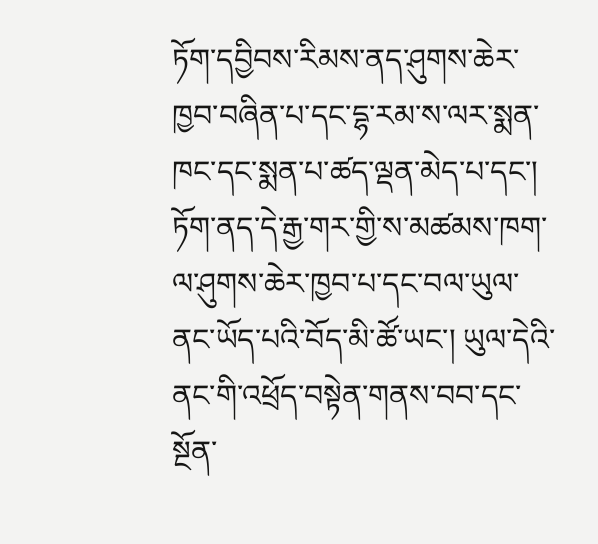ཏོག་དབྱིབས་རིམས་ནད་ཤུགས་ཆེར་ཁྱབ་བཞིན་པ་དང་དྷ་རམ་ས་ལར་སྨན་ཁང་དང་སྨན་པ་ཚད་ལྡན་མེད་པ་དང་། ཏོག་ནད་དེ་རྒྱ་གར་གྱི་ས་མཚམས་ཁག་ལ་ཤུགས་ཆེར་ཁྱབ་པ་དང་བལ་ཡུལ་ནང་ཡོད་པའི་བོད་མི་ཚོ་ཡང་། ཡུལ་དེའི་ནང་གི་འཕྲོད་བསྟེན་གནས་བབ་དང་སྔོན་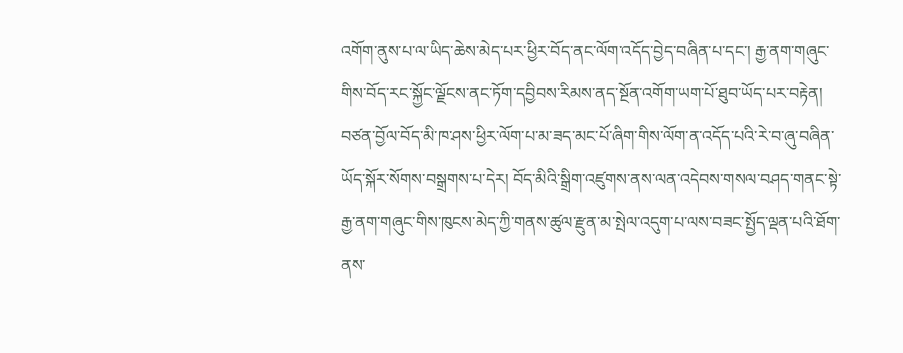འགོག་ནུས་པ་ལ་ཡིད་ཆེས་མེད་པར་ཕྱིར་བོད་ནང་ལོག་འདོད་བྱེད་བཞིན་པ་དང་། རྒྱ་ནག་གཞུང་གིས་བོད་རང་སྐྱོང་ལྗོངས་ནང་ཏོག་དབྱིབས་རིམས་ནད་སྔོན་འགོག་ཡག་པོ་ཐུབ་ཡོད་པར་བརྟེན། བཙན་བྱོལ་བོད་མི་ཁ་ཤས་ཕྱིར་ལོག་པ་མ་ཟད་མང་པོ་ཞིག་གིས་ལོག་ན་འདོད་པའི་རེ་བ་ཞུ་བཞིན་ཡོད་སྐོར་སོགས་བསྒྲགས་པ་དེར། བོད་མིའི་སྒྲིག་འཛུགས་ནས་ལན་འདེབས་གསལ་བཤད་གནང་སྟེ་རྒྱ་ནག་གཞུང་གིས་ཁུངས་མེད་ཀྱི་གནས་ཚུལ་རྫུན་མ་སྤེལ་འདུག་པ་ལས་བཟང་སྤྱོད་ལྡན་པའི་ཐོག་ནས་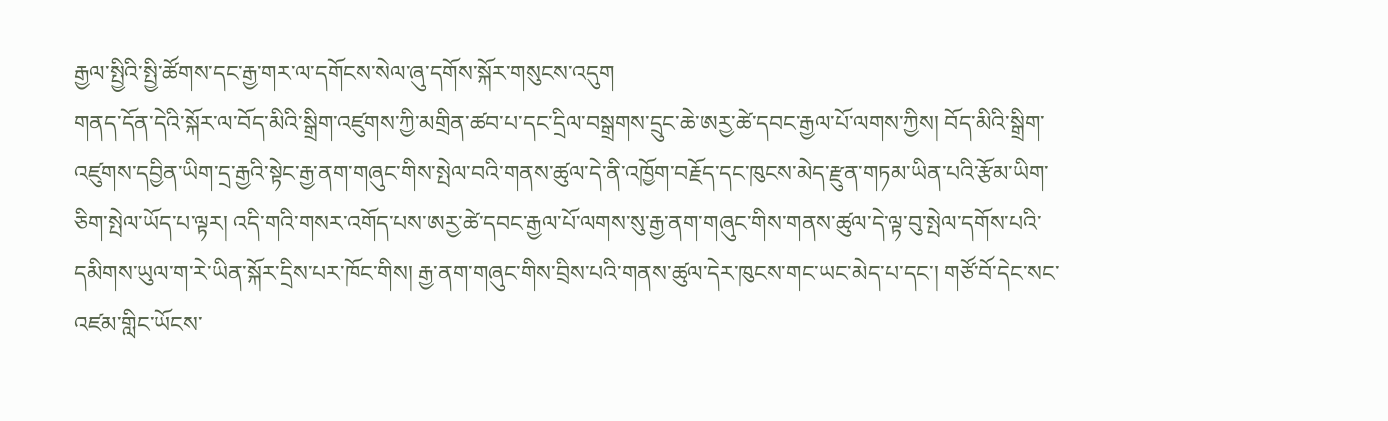རྒྱལ་སྤྱིའི་སྤྱི་ཚོགས་དང་རྒྱ་གར་ལ་དགོངས་སེལ་ཞུ་དགོས་སྐོར་གསུངས་འདུག
གནད་དོན་དེའི་སྐོར་ལ་བོད་མིའི་སྒྲིག་འཛུགས་ཀྱི་མགྲིན་ཚབ་པ་དང་དྲིལ་བསྒྲགས་དྲུང་ཆེ་ཨརྱ་ཚེ་དབང་རྒྱལ་པོ་ལགས་ཀྱིས། བོད་མིའི་སྒྲིག་འཛུགས་དབྱིན་ཡིག་དྲ་རྒྱའི་སྟེང་རྒྱ་ནག་གཞུང་གིས་སྤེལ་བའི་གནས་ཚུལ་དེ་ནི་འཁྱོག་བརྗོད་དང་ཁུངས་མེད་རྫུན་གཏམ་ཡིན་པའི་རྩོམ་ཡིག་ཅིག་སྤེལ་ཡོད་པ་ལྟར། འདི་གའི་གསར་འགོད་པས་ཨརྱ་ཚེ་དབང་རྒྱལ་པོ་ལགས་སུ་རྒྱ་ནག་གཞུང་གིས་གནས་ཚུལ་དེ་ལྟ་བུ་སྤེལ་དགོས་པའི་དམིགས་ཡུལ་ག་རེ་ཡིན་སྐོར་དྲིས་པར་ཁོང་གིས། རྒྱ་ནག་གཞུང་གིས་བྲིས་པའི་གནས་ཚུལ་དེར་ཁུངས་གང་ཡང་མེད་པ་དང་། གཙོ་བོ་དེང་སང་འཛམ་གླིང་ཡོངས་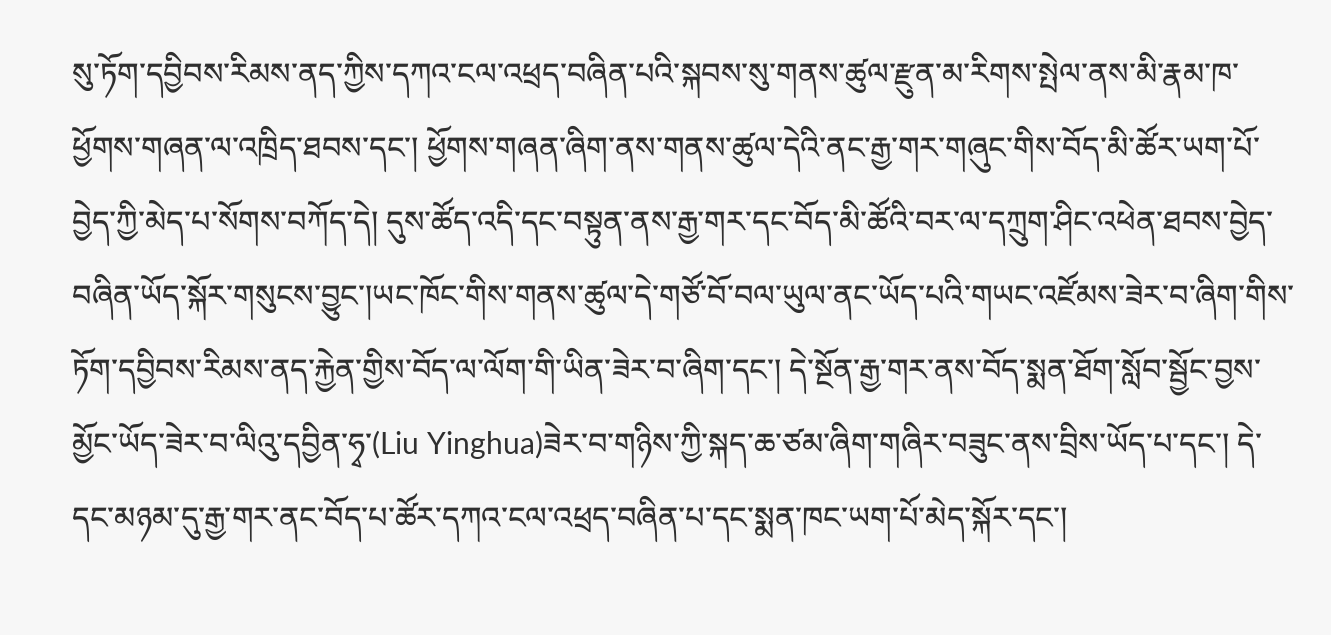སུ་ཏོག་དབྱིབས་རིམས་ནད་ཀྱིས་དཀའ་ངལ་འཕྲད་བཞིན་པའི་སྐབས་སུ་གནས་ཚུལ་རྫུན་མ་རིགས་སྤེལ་ནས་མི་རྣམ་ཁ་ཕྱོགས་གཞན་ལ་འཁྲིད་ཐབས་དང་། ཕྱོགས་གཞན་ཞིག་ནས་གནས་ཚུལ་དེའི་ནང་རྒྱ་གར་གཞུང་གིས་བོད་མི་ཚོར་ཡག་པོ་བྱེད་ཀྱི་མེད་པ་སོགས་བཀོད་དེ། དུས་ཚོད་འདི་དང་བསྟུན་ནས་རྒྱ་གར་དང་བོད་མི་ཚོའི་བར་ལ་དཀྲུག་ཤིང་འཕེན་ཐབས་བྱེད་བཞིན་ཡོད་སྐོར་གསུངས་བྱུང་།ཡང་ཁོང་གིས་གནས་ཚུལ་དེ་གཙོ་བོ་བལ་ཡུལ་ནང་ཡོད་པའི་གཡང་འཛོམས་ཟེར་བ་ཞིག་གིས་ཏོག་དབྱིབས་རིམས་ནད་རྐྱེན་གྱིས་བོད་ལ་ལོག་གི་ཡིན་ཟེར་བ་ཞིག་དང་། དེ་སྔོན་རྒྱ་གར་ནས་བོད་སྨན་ཐོག་སློབ་སྦྱོང་བྱས་མྱོང་ཡོད་ཟེར་བ་ལིའུ་དབྱིན་ཧྭ་(Liu Yinghua)ཟེར་བ་གཉིས་ཀྱི་སྐད་ཆ་ཙམ་ཞིག་གཞིར་བཟུང་ནས་བྲིས་ཡོད་པ་དང་། དེ་དང་མཉམ་དུ་རྒྱ་གར་ནང་བོད་པ་ཚོར་དཀའ་ངལ་འཕྲད་བཞིན་པ་དང་སྨན་ཁང་ཡག་པོ་མེད་སྐོར་དང་།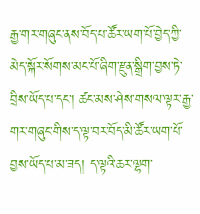རྒྱ་གར་གཞུང་ནས་བོད་པ་ཚོར་ཡག་པོ་བྱེད་ཀྱི་མེད་སྐོར་སོགས་མང་པོ་ཞིག་རྫུན་སྒྲིག་བྱས་ཏེ་བྲིས་ཡོད་པ་དང་། ཚང་མས་ཤེས་གསལ་ལྟར་རྒྱ་གར་གཞུང་གིས་ད་ལྟ་བར་བོད་མི་ཚོར་ཡག་པོ་བྱས་ཡོད་པ་མ་ཟད། ད་ལྟའི་ཆར་ལྷག་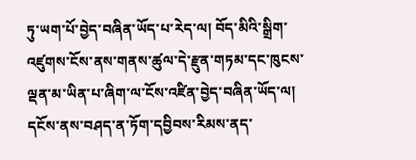ཏུ་ཡག་པོ་བྱེད་བཞིན་ཡོད་པ་རེད་ལ། བོད་མིའི་སྒྲིག་འཛུགས་ངོས་ནས་གནས་ཚུལ་དེ་རྫུན་གཏམ་དང་ཁུངས་ལྡན་མ་ཡིན་པ་ཞིག་ལ་ངོས་འཛིན་བྱེད་བཞིན་ཡོད་ལ། དངོས་ནས་བཤད་ན་ཏོག་དབྱིབས་རིམས་ནད་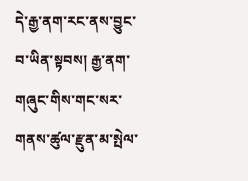དེ་རྒྱ་ནག་རང་ནས་བྱུང་བ་ཡིན་སྟབས། རྒྱ་ནག་གཞུང་གིས་གང་སར་གནས་ཚུལ་རྫུན་མ་སྤེལ་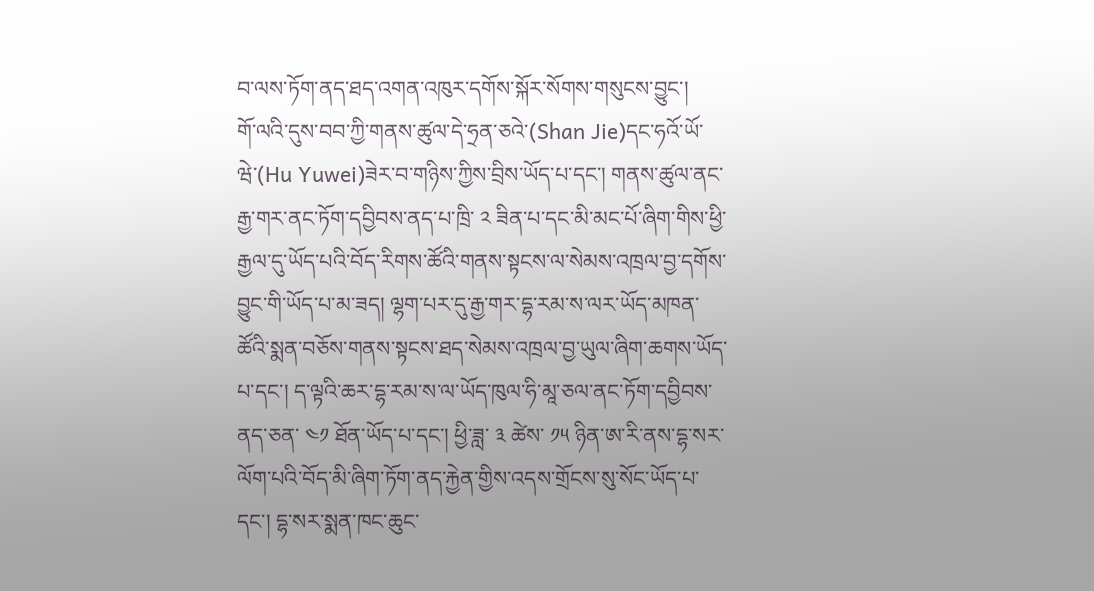བ་ལས་ཏོག་ནད་ཐད་འགན་འཁུར་དགོས་སྐོར་སོགས་གསུངས་བྱུང་།
གོ་ལའི་དུས་བབ་ཀྱི་གནས་ཚུལ་དེ་ཧྲན་ཅའེ་(Shan Jie)དང་ཧའོ་ཡོ་ཝེ་(Hu Yuwei)ཟེར་བ་གཉིས་ཀྱིས་བྲིས་ཡོད་པ་དང་། གནས་ཚུལ་ནང་རྒྱ་གར་ནང་ཏོག་དབྱིབས་ནད་པ་ཁྲི་ ༢ ཟིན་པ་དང་མི་མང་པོ་ཞིག་གིས་ཕྱི་རྒྱལ་དུ་ཡོད་པའི་བོད་རིགས་ཚོའི་གནས་སྟངས་ལ་སེམས་འཁྲལ་བྱ་དགོས་བྱུང་གི་ཡོད་པ་མ་ཟད། ལྷག་པར་དུ་རྒྱ་གར་དྷ་རམ་ས་ལར་ཡོད་མཁན་ཚོའི་སྨན་བཅོས་གནས་སྟངས་ཐད་སེམས་འཁྲལ་བྱ་ཡུལ་ཞིག་ཆགས་ཡོད་པ་དང་། ད་ལྟའི་ཆར་དྷ་རམ་ས་ལ་ཡོད་ཁུལ་ཧི་མཱ་ཅལ་ནང་ཏོག་དབྱིབས་ནད་ཅན་ ༤༡ ཐོན་ཡོད་པ་དང་། ཕྱི་ཟླ་ ༣ ཚེས་ ༡༥ ཉིན་ཨ་རི་ནས་དྷ་སར་ལོག་པའི་བོད་མི་ཞིག་ཏོག་ནད་རྐྱེན་གྱིས་འདས་གྲོངས་སུ་སོང་ཡོད་པ་དང་། དྷ་སར་སྨན་ཁང་ཆུང་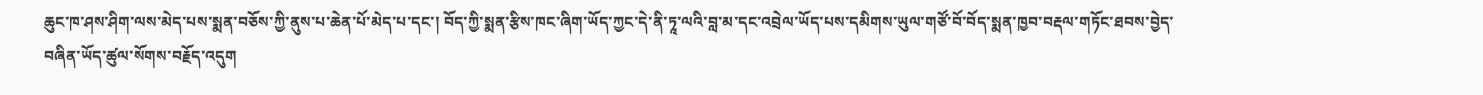ཆུང་ཁ་ཤས་ཤིག་ལས་མེད་པས་སྨན་བཅོས་ཀྱི་ནུས་པ་ཆེན་པོ་མེད་པ་དང་། བོད་ཀྱི་སྨན་རྩིས་ཁང་ཞིག་ཡོད་ཀྱང་དེ་ནི་ཏཱ་ལའི་བླ་མ་དང་འབྲེལ་ཡོད་པས་དམིགས་ཡུལ་གཙོ་བོ་བོད་སྨན་ཁྱབ་བརྡལ་གཏོང་ཐབས་བྱེད་བཞིན་ཡོད་ཚུལ་སོགས་བརྗོད་འདུག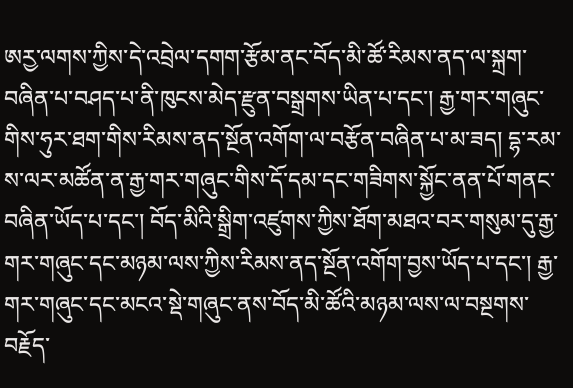ཨརྱ་ལགས་ཀྱིས་དེ་འབྲེལ་དགག་རྩོམ་ནང་བོད་མི་ཚོ་རིམས་ནད་ལ་སྐྲག་བཞིན་པ་བཤད་པ་ནི་ཁུངས་མེད་རྫུན་བསྒྲགས་ཡིན་པ་དང་། རྒྱ་གར་གཞུང་གིས་ཧུར་ཐག་གིས་རིམས་ནད་སྔོན་འགོག་ལ་བརྩོན་བཞིན་པ་མ་ཟད། དྷ་རམ་ས་ལར་མཚོན་ན་རྒྱ་གར་གཞུང་གིས་དོ་དམ་དང་གཟིགས་སྐྱོང་ནན་པོ་གནང་བཞིན་ཡོད་པ་དང་། བོད་མིའི་སྒྲིག་འཛུགས་ཀྱིས་ཐོག་མཐའ་བར་གསུམ་དུ་རྒྱ་གར་གཞུང་དང་མཉམ་ལས་ཀྱིས་རིམས་ནད་སྔོན་འགོག་བྱས་ཡོད་པ་དང་། རྒྱ་གར་གཞུང་དང་མངའ་སྡེ་གཞུང་ནས་བོད་མི་ཚོའི་མཉམ་ལས་ལ་བསྔགས་བརྗོད་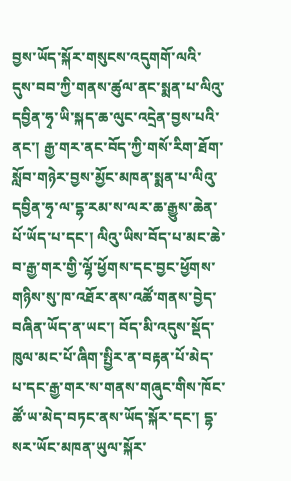བྱས་ཡོད་སྐོར་གསུངས་འདུགགོ་ལའི་དུས་བབ་ཀྱི་གནས་ཚུལ་ནང་སྨན་པ་ལིའུ་དབྱིན་ཧྭ་ཡི་སྐད་ཆ་ལུང་འདྲེན་བྱས་པའི་ནང་། རྒྱ་གར་ནང་བོད་ཀྱི་གསོ་རིག་ཐོག་སློབ་གཉེར་བྱས་མྱོང་མཁན་སྨན་པ་ལིའུ་དབྱིན་ཧྭ་ལ་དྷ་རམ་ས་ལར་ཆ་རྒྱུས་ཆེན་པོ་ཡོད་པ་དང་། ལིའུ་ཡིས་བོད་པ་མང་ཆེ་བ་རྒྱ་གར་གྱི་ལྷོ་ཕྱོགས་དང་བྱང་ཕྱོགས་གཉིས་སུ་ཁ་འཐོར་ནས་འཚོ་གནས་བྱེད་བཞིན་ཡོད་ན་ཡང་། བོད་མི་འདུས་སྡོད་ཁུལ་མང་པོ་ཞིག་སྤྱིར་ན་བརྟན་པོ་མེད་པ་དང་རྒྱ་གར་ས་གནས་གཞུང་གིས་ཁོང་ཚོ་ཡ་མེད་བཏང་ནས་ཡོད་སྐོར་དང་། དྷ་སར་ཡོང་མཁན་ཡུལ་སྐོར་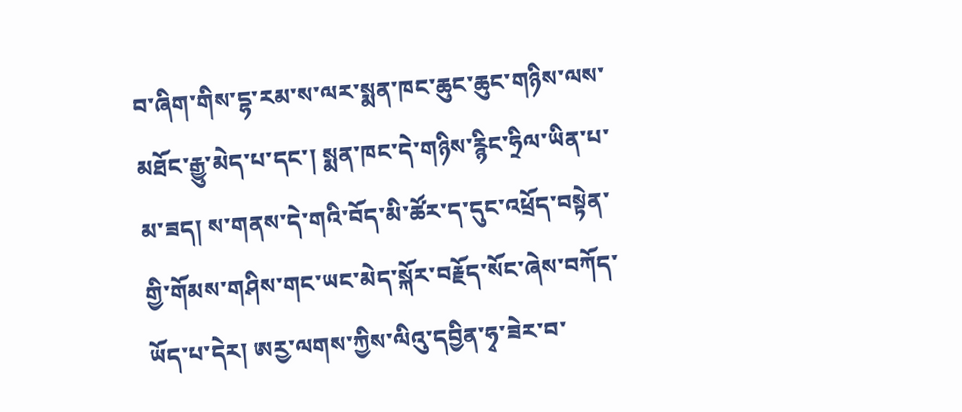བ་ཞིག་གིས་དྷ་རམ་ས་ལར་སྨན་ཁང་ཆུང་ཆུང་གཉིས་ལས་མཐོང་རྒྱུ་མེད་པ་དང་། སྨན་ཁང་དེ་གཉིས་རྙིང་ཧྲིལ་ཡིན་པ་མ་ཟད། ས་གནས་དེ་གའི་བོད་མི་ཚོར་ད་དུང་འཕྲོད་བསྟེན་གྱི་གོམས་གཤིས་གང་ཡང་མེད་སྐོར་བརྗོད་སོང་ཞེས་བཀོད་ཡོད་པ་དེར། ཨརྱ་ལགས་ཀྱིས་ལིའུ་དབྱིན་ཧྭ་ཟེར་བ་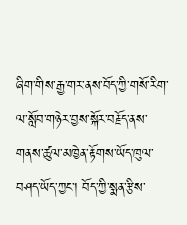ཞིག་གིས་རྒྱ་གར་ནས་བོད་ཀྱི་གསོ་རིག་ལ་སློབ་གཉེར་བྱས་སྐོར་བརྗོད་ནས་གནས་ཚུལ་མཁྱེན་རྟོགས་ཡོད་ཁུལ་བཤད་ཡོད་ཀྱང་། བོད་ཀྱི་སྨན་རྩིས་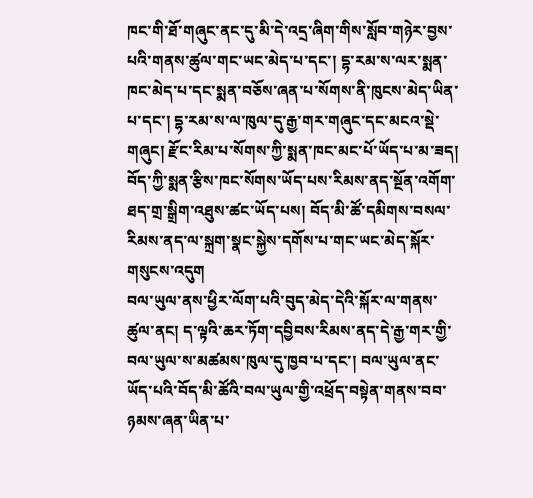ཁང་གི་ཐོ་གཞུང་ནང་དུ་མི་དེ་འདྲ་ཞིག་གིས་སློབ་གཉེར་བྱས་པའི་གནས་ཚུལ་གང་ཡང་མེད་པ་དང་། དྷ་རམ་ས་ལར་སྨན་ཁང་མེད་པ་དང་སྨན་བཅོས་ཞན་པ་སོགས་ནི་ཁུངས་མེད་ཡིན་པ་དང་། དྷ་རམ་ས་ལ་ཁུལ་དུ་རྒྱ་གར་གཞུང་དང་མངའ་སྡེ་གཞུང། རྫོང་རིམ་པ་སོགས་ཀྱི་སྨན་ཁང་མང་པོ་ཡོད་པ་མ་ཟད། བོད་ཀྱི་སྨན་རྩིས་ཁང་སོགས་ཡོད་པས་རིམས་ནད་སྔོན་འགོག་ཐད་གྲ་སྒྲིག་འཐུས་ཚང་ཡོད་པས། བོད་མི་ཚོ་དམིགས་བསལ་རིམས་ནད་ལ་སྐྲག་སྣང་སྐྱེས་དགོས་པ་གང་ཡང་མེད་སྐོར་གསུངས་འདུག
བལ་ཡུལ་ནས་ཕྱིར་ལོག་པའི་བུད་མེད་དེའི་སྐོར་ལ་གནས་ཚུལ་ནང། ད་ལྟའི་ཆར་ཏོག་དབྱིབས་རིམས་ནད་དེ་རྒྱ་གར་གྱི་བལ་ཡུལ་ས་མཚམས་ཁུལ་དུ་ཁྱབ་པ་དང་། བལ་ཡུལ་ནང་ཡོད་པའི་བོད་མི་ཚོའི་བལ་ཡུལ་གྱི་འཕྲོད་བསྟེན་གནས་བབ་ཉམས་ཞན་ཡིན་པ་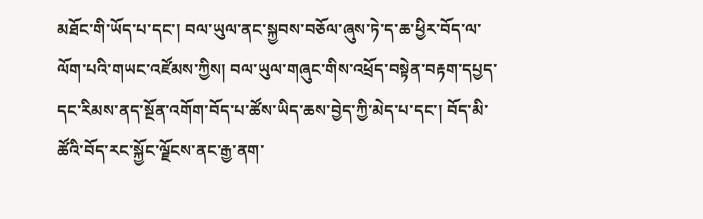མཐོང་གི་ཡོད་པ་དང་། བལ་ཡུལ་ནང་སྐྱབས་བཅོལ་ཞུས་ཏེ་ད་ཆ་ཕྱིར་བོད་ལ་ལོག་པའི་གཡང་འཛོམས་ཀྱིས། བལ་ཡུལ་གཞུང་གིས་འཕྲོད་བསྟེན་བརྟག་དཔྱད་དང་རིམས་ནད་སྔོན་འགོག་བོད་པ་ཚོས་ཡིད་ཆས་བྱེད་ཀྱི་མེད་པ་དང་། བོད་མི་ཚོའི་བོད་རང་སྐྱོང་ལྗོངས་ནང་རྒྱ་ནག་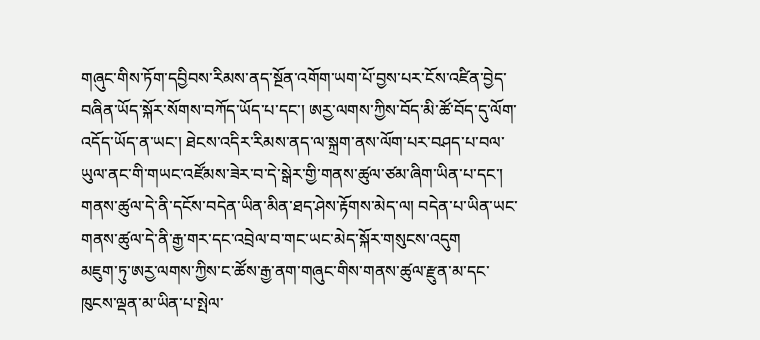གཞུང་གིས་ཏོག་དབྱིབས་རིམས་ནད་སྔོན་འགོག་ཡག་པོ་བྱས་པར་ངོས་འཛིན་བྱེད་བཞིན་ཡོད་སྐོར་སོགས་བཀོད་ཡོད་པ་དང་། ཨརྱ་ལགས་ཀྱིས་བོད་མི་ཚོ་བོད་དུ་ལོག་འདོད་ཡོད་ན་ཡང་། ཐེངས་འདིར་རིམས་ནད་ལ་སྐྲག་ནས་ལོག་པར་བཤད་པ་བལ་ཡུལ་ནང་གི་གཡང་འཛོམས་ཟེར་བ་དེ་སྒེར་གྱི་གནས་ཚུལ་ཙམ་ཞིག་ཡིན་པ་དང་། གནས་ཚུལ་དེ་ནི་དངོས་བདེན་ཡིན་མིན་ཐད་ཤེས་རྟོགས་མེད་ལ། བདེན་པ་ཡིན་ཡང་གནས་ཚུལ་དེ་ནི་རྒྱ་གར་དང་འབྲེལ་བ་གང་ཡང་མེད་སྐོར་གསུངས་འདུག
མཇུག་ཏུ་ཨརྱ་ལགས་ཀྱིས་ང་ཚོས་རྒྱ་ནག་གཞུང་གིས་གནས་ཚུལ་རྫུན་མ་དང་ཁུངས་ལྡན་མ་ཡིན་པ་སྤེལ་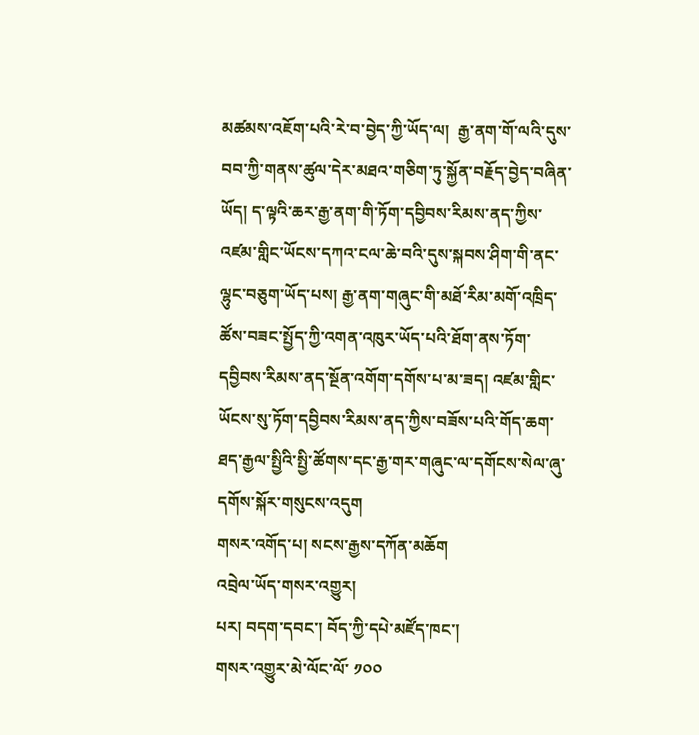མཚམས་འཇོག་པའི་རེ་བ་བྱེད་ཀྱི་ཡོད་ལ།  རྒྱ་ནག་གོ་ལའི་དུས་བབ་ཀྱི་གནས་ཚུལ་དེར་མཐའ་གཅིག་ཏུ་སྐྱོན་བརྗོད་བྱེད་བཞིན་ཡོད། ད་ལྟའི་ཆར་རྒྱ་ནག་གི་ཏོག་དབྱིབས་རིམས་ནད་ཀྱིས་འཛམ་གླིང་ཡོངས་དཀའ་ངལ་ཆེ་བའི་དུས་སྐབས་ཤིག་གི་ནང་ལྷུང་བཅུག་ཡོད་པས། རྒྱ་ནག་གཞུང་གི་མཐོ་རིམ་མགོ་འཁྲིད་ཚོས་བཟང་སྤྱོད་ཀྱི་འགན་འཁུར་ཡོད་པའི་ཐོག་ནས་ཏོག་དབྱིབས་རིམས་ནད་སྔོན་འགོག་དགོས་པ་མ་ཟད། འཛམ་གླིང་ཡོངས་སུ་ཏོག་དབྱིབས་རིམས་ནད་ཀྱིས་བཟོས་པའི་གོད་ཆག་ཐད་རྒྱལ་སྤྱིའི་སྤྱི་ཚོགས་དང་རྒྱ་གར་གཞུང་ལ་དགོངས་སེལ་ཞུ་དགོས་སྐོར་གསུངས་འདུག
གསར་འགོད་པ། སངས་རྒྱས་དཀོན་མཆོག
འབྲེལ་ཡོད་གསར་འགྱུར།
པར། བདག་དབང་། བོད་ཀྱི་དཔེ་མཛོད་ཁང་།
གསར་འགྱུར་མེ་ལོང་ལོ་ ༡༠༠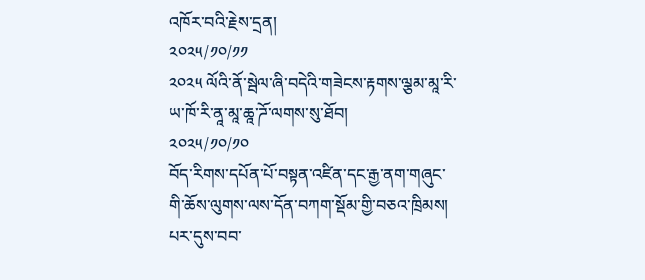འཁོར་བའི་རྗེས་དྲན།
༢༠༢༥/༡༠/༡༡
༢༠༢༥ ལོའི་ནོ་སྦེལ་ཞི་བདེའི་གཟེངས་རྟགས་ལྕམ་མཱ་རི་ཡ་ཁོ་རི་ནཱ་མཱ་ཆཱ་ཌོ་ལགས་སུ་ཐོབ།
༢༠༢༥/༡༠/༡༠
བོད་རིགས་དཔོན་པོ་བསྟན་འཛིན་དང་རྒྱ་ནག་གཞུང་གི་ཆོས་ལུགས་ལས་དོན་བཀག་སྡོམ་གྱི་བཅའ་ཁྲིམས། པར་དུས་བབ་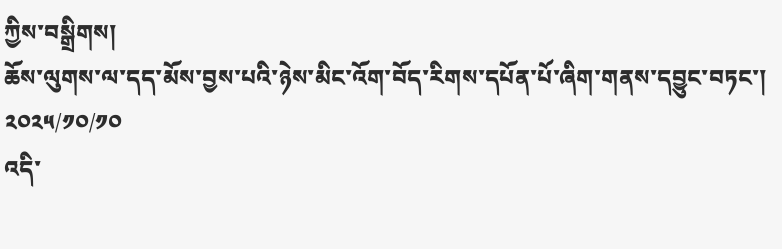ཀྱིས་བསྒྲིགས།
ཆོས་ལུགས་ལ་དད་མོས་བྱས་པའི་ཉེས་མིང་འོག་བོད་རིགས་དཔོན་པོ་ཞིག་གནས་དབྱུང་བཏང་།
༢༠༢༥/༡༠/༡༠
འདི་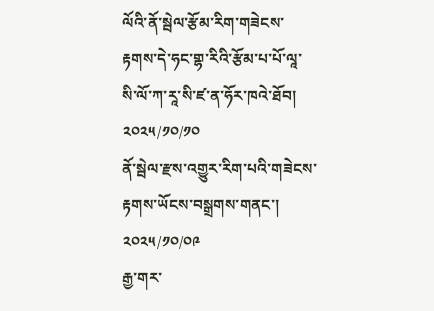ལོའི་ནོ་སྦེལ་རྩོམ་རིག་གཟེངས་རྟགས་དེ་ཧང་གྷ་རིའི་རྩོམ་པ་པོ་ལཱ་སི་ལོ་ཀ་རཱ་སི་ཛ་ན་ཧོར་ཁའེ་ཐོབ།
༢༠༢༥/༡༠/༡༠
ནོ་སྦེལ་རྫས་འགྱུར་རིག་པའི་གཟེངས་རྟགས་ཡོངས་བསྒྲགས་གནང་།
༢༠༢༥/༡༠/༠༩
རྒྱ་གར་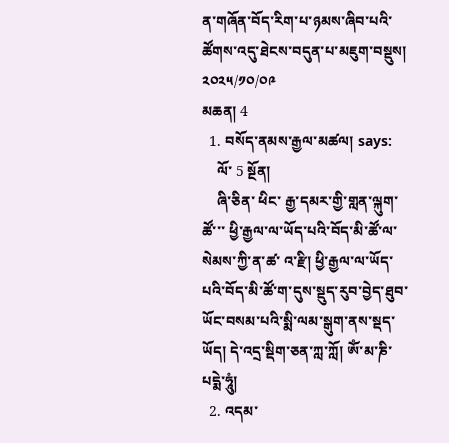ན་གཞོན་བོད་རིག་པ་ཉམས་ཞིབ་པའི་ཚོགས་འདུ་ཐེངས་བདུན་པ་མཇུག་བསྡུས།
༢༠༢༥/༡༠/༠༩
མཆན། 4
  1. བསོད་ནམས་རྒྱལ་མཚལ། says:
    ལོ་ 5 སྔོན།
    ཞི་ཅིན་ ཕིང་ རྒྱ་དམར་གྱི་གླན་ལྐུག་ཚོ་་་ ཕྱི་རྒྱལ་ལ་ཡོད་པའི་བོད་མི་ཚོ་ལ་སེམས་ཀྱི་ན་ཚ་ འ་རྫི། ཕྱི་རྒྱལ་ལ་ཡོད་པའི་བོད་མི་ཚོ་ག་དུས་སྡུད་རུབ་བྱེད་ཐུབ་ཡོང་བསམ་པའི་སྨི་ལམ་སྒུག་ནས་སྡད་ཡོད། དེ་འདྲ་སྡིག་ཅན་ཀླ་ཀློ། ཨོཾ་མ་ཎི་པདྨེ་ཧཱུཾ།
  2. འདམ་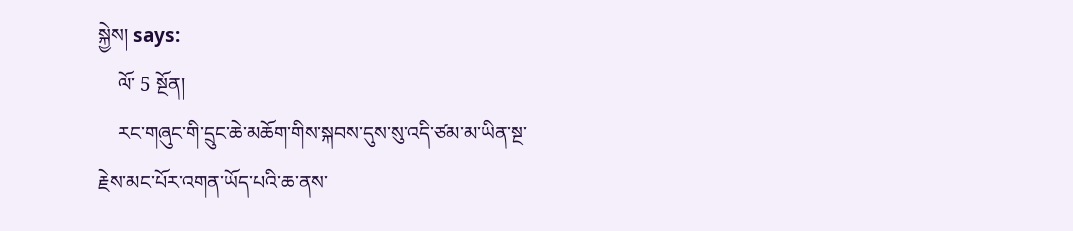སྐྱེས། says:
    ལོ་ 5 སྔོན།
    རང་གཞུང་གི་དྲུང་ཆེ་མཆོག་གིས་སྐབས་དུས་སུ་འདི་ཙམ་མ་ཡིན་སྔ་རྗེས་མང་པོར་འགན་ཡོད་པའི་ཆ་ནས་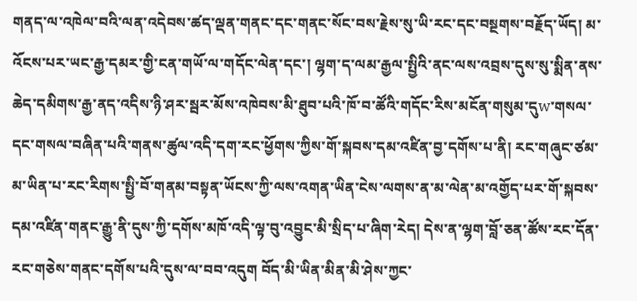གནད་ལ་འཁེལ་བའི་ལན་འདེབས་ཚད་ལྡན་གནང་དང་གནང་སོང་བས་རྗེས་སུ་ཡི་རང་དང་བསྔགས་བརྗོད་ཡོད། མ་འོངས་པར་ཡང་རྒྱ་དམར་གྱི་ངན་གཡོ་ལ་གདོང་ལེན་དང་། ལྷག་ད་ལམ་རྒྱལ་སྤྱིའི་ནང་ལས་འབྲས་དུས་སུ་སྨིན་ནས་ཆེད་དམིགས་རྒྱ་ནད་འདིས་ཉི་ཤར་སྦར་མོས་འཁེབས་མི་ཐུབ་པའི་ཁོ་བ་ཚོའི་གདོང་རིས་མངོན་གསུམ་དུw་གསལ་དང་གསལ་བཞིན་པའི་གནས་ཚུལ་འདི་དག་རང་ཕྱོགས་ཀྱིས་གོ་སྐབས་དམ་འཛིན་བྱ་དགོས་པ་ནི། རང་གཞུང་ཙམ་མ་ཡིན་པ་རང་རིགས་སྤྱི་བོ་གནམ་བསྟན་ཡོངས་ཀྱི་ལས་འགན་ཡིན་ངེས་ལགས་ན་མ་ལེན་མ་འགྱོད་པར་གོ་སྐབས་དམ་འཛིན་གནང་རྒྱུ་ནི་དུས་ཀྱི་དགོས་མཁོ་འདི་ལྟ་བུ་འབྱུང་མི་སྲིད་པ་ཞིག་རེད། དེས་ན་ལྷག་བློ་ཅན་ཚོས་རང་དོན་རང་གཅེས་གནང་དགོས་པའི་དུས་ལ་བབ་འདུག བོད་མི་ཡིན་མིན་མི་ཤེས་ཀྱང་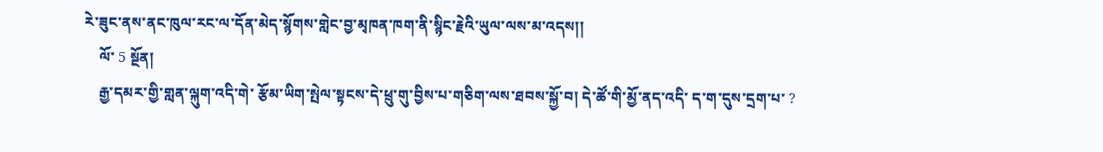རེ་ཟུང་ནས་ནང་ཁུལ་རང་ལ་དོན་མེད་སྙོགས་གླེང་བྱ་མྭཁན་ཁག་ནི་སྙིང་རྗེའི་ཡུལ་ལས་མ་འདས།།
    ལོ་ 5 སྔོན།
    རྒྱ་དམར་གྱི་གླན་ལྐུག་འདི་གེ་ རྩོམ་ཡིག་སྤེལ་སྟངས་དེ་ཕྲུ་གུ་བྱིས་པ་གཅིག་ལས་ཐབས་སྐྱོ་བ། དེ་ཚོ་གི་མྱོ་ནད་འདི་ ད་ག་དུས་དྲག་པ་ ?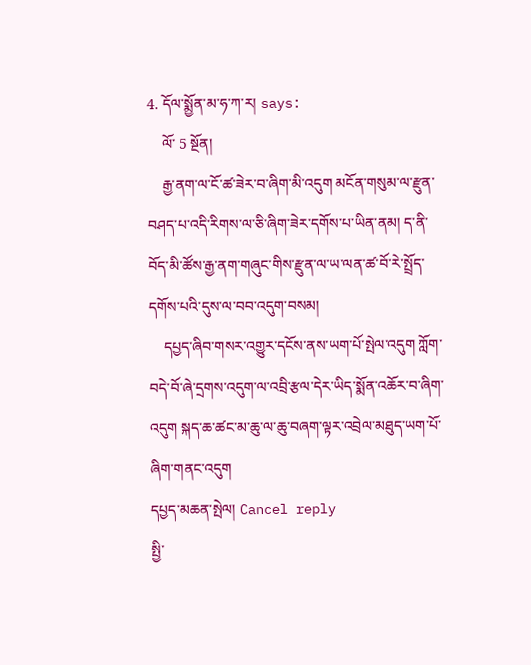4. དོལ་སྨྱོན་མ་ཧ་ཀ་ར། says:
    ལོ་ 5 སྔོན།
    རྒྱ་ནག་ལ་ངོ་ཚ་ཟེར་བ་ཞིག་མི་འདུག མངོན་གསུམ་ལ་རྫུན་བཤད་པ་འདི་རིགས་ལ་ཅི་ཞིག་ཟེར་དགོས་པ་ཡིན་ནམ། ད་ནི་བོད་མི་ཚོས་རྒྱ་ནག་གཞུང་གིས་རྫུན་ལ་ཡ་ལན་ཚ་བོ་རེ་སྤྲོད་དགོས་པའི་དུས་ལ་བབ་འདུག་བསམ།
    དཔྱད་ཞིབ་གསར་འགྱུར་དངོས་ནས་ཡག་པོ་སྤེལ་འདུག ཀློག་བདེ་བོ་ཞེ་དྲགས་འདུག་ལ་འབྲི་རྩལ་དེར་ཡིད་སྨོན་འཆོར་བ་ཞིག་འདུག སྐད་ཆ་ཚང་མ་ཆུ་ལ་ཆུ་བཞག་ལྟར་འབྲེལ་མཐུད་ཡག་པོ་ཞིག་གནང་འདུག
དཔྱད་མཆན་སྤེལ། Cancel reply
སྤྱི་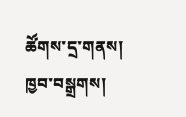ཚོགས་དྲ་གནས།
ཁྱབ་བསྒྲགས།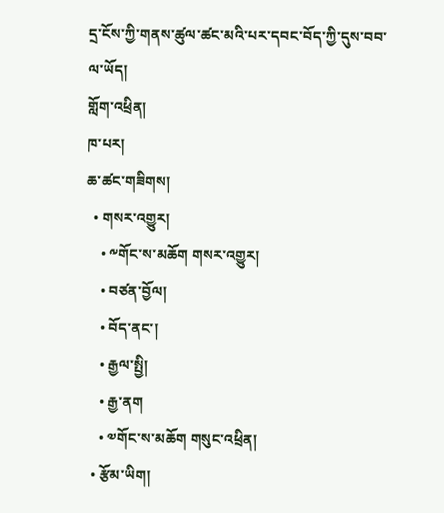དྲ་ངོས་ཀྱི་གནས་ཚུལ་ཚང་མའི་པར་དབང་བོད་ཀྱི་དུས་བབ་ལ་ཡོད།
གློག་འཕྲིན།
ཁ་པར།
ཆ་ཚང་གཟིགས།
  • གསར་འགྱུར།
    • ༸གོང་ས་མཆོག གསར་འགྱུར།
    • བཙན་བྱོལ།
    • བོད་ནང་།
    • རྒྱལ་སྤྱི།
    • རྒྱ་ནག
    • ༧གོང་ས་མཆོག གསུང་འཕྲིན།
  • རྩོམ་ཡིག།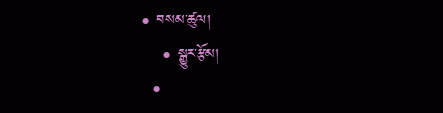• བསམ་ཚུལ།
    • སྒྱུར་རྩོམ།
  •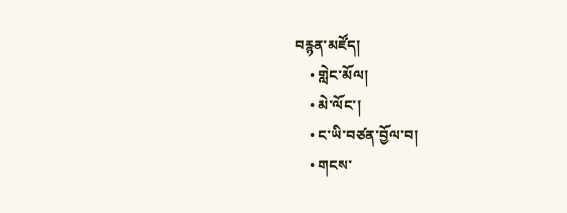བརྙན་མཛོད།
    • གླེང་མོལ།
    • མེ་ལོང་།
    • ང་ཡི་བཙན་བྱོལ་བ།
    • གངས་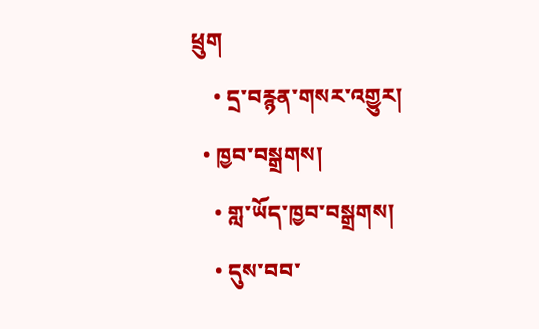ཕྲུག
    • དྲ་བརྙན་གསར་འགྱུར།
  • ཁྱབ་བསྒྲགས།
    • གླ་ཡོད་ཁྱབ་བསྒྲགས།
    • དུས་བབ་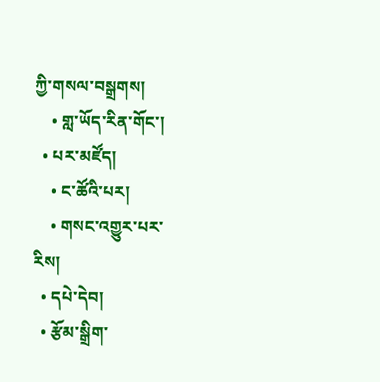ཀྱི་གསལ་བསྒྲགས།
    • གླ་ཡོད་རིན་གོང་།
  • པར་མཛོད།
    • ང་ཚོའི་པར།
    • གསང་འགྱུར་པར་རིས།
  • དཔེ་དེབ།
  • རྩོམ་སྒྲིག་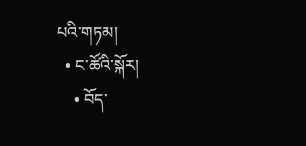པའི་གཏམ།
  • ང་ཚོའི་སྐོར།
    • བོད་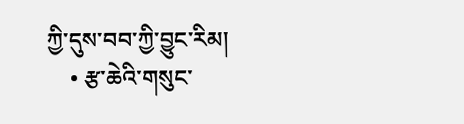ཀྱི་དུས་བབ་ཀྱི་བྱུང་རིམ།
    • རྩ་ཆེའི་གསུང་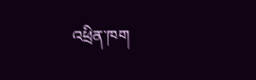འཕྲིན་ཁག